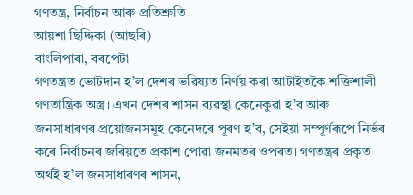গণতন্ত্ৰ, নিৰ্বাচন আৰু প্ৰতিশ্ৰুতি
আয়শা ছিদ্দিকা (আছৰি)
বাংলিপাৰা, বৰপেটা
গণতন্ত্ৰত ভোটদান হ’ল দেশৰ ভৱিষ্যত নিৰ্ণয় কৰা আটাইতকৈ শক্তিশালী গণতান্ত্ৰিক অস্ত্ৰ। এখন দেশৰ শাসন ব্যৱস্থা কেনেকুৱা হ’ব আৰু জনসাধাৰণৰ প্ৰয়োজনসমূহ কেনেদৰে পূৰণ হ’ব, সেইয়া সম্পূৰ্ণৰূপে নিৰ্ভৰ কৰে নিৰ্বাচনৰ জৰিয়তে প্ৰকাশ পোৱা জনমতৰ ওপৰত। গণতন্ত্ৰৰ প্ৰকৃত অৰ্থই হ’ল জনসাধাৰণৰ শাসন,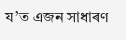য’ত এজন সাধাৰণ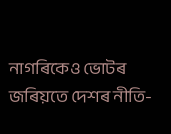নাগৰিকেও ভোটৰ জৰিয়তে দেশৰ নীতি-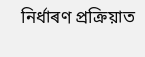নিৰ্ধাৰণ প্ৰক্ৰিয়াত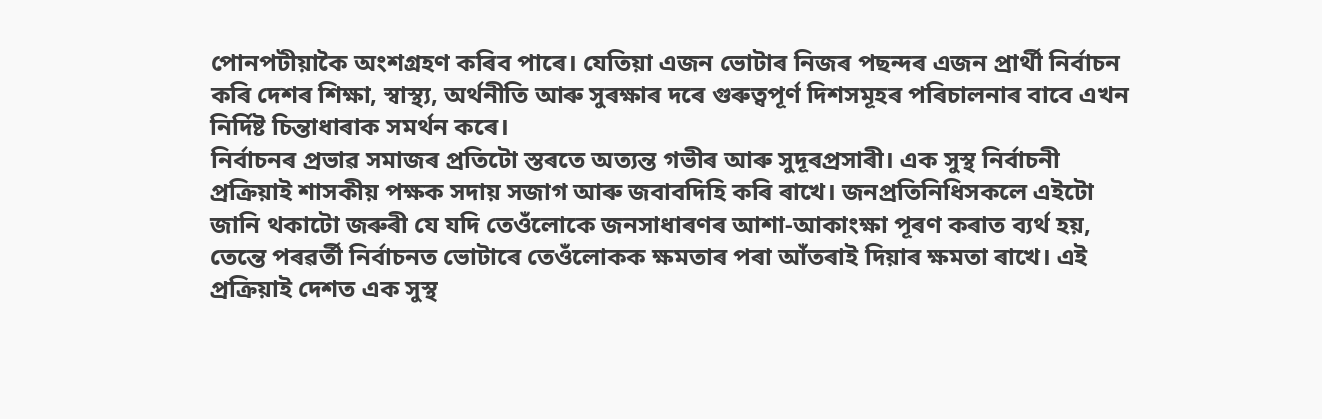পোনপটীয়াকৈ অংশগ্ৰহণ কৰিব পাৰে। যেতিয়া এজন ভোটাৰ নিজৰ পছন্দৰ এজন প্ৰাৰ্থী নিৰ্বাচন কৰি দেশৰ শিক্ষা, স্বাস্থ্য, অৰ্থনীতি আৰু সুৰক্ষাৰ দৰে গুৰুত্বপূৰ্ণ দিশসমূহৰ পৰিচালনাৰ বাবে এখন নিৰ্দিষ্ট চিন্তাধাৰাক সমৰ্থন কৰে।
নিৰ্বাচনৰ প্ৰভাৱ সমাজৰ প্ৰতিটো স্তৰতে অত্যন্ত গভীৰ আৰু সুদূৰপ্ৰসাৰী। এক সুস্থ নিৰ্বাচনী প্ৰক্ৰিয়াই শাসকীয় পক্ষক সদায় সজাগ আৰু জবাবদিহি কৰি ৰাখে। জনপ্ৰতিনিধিসকলে এইটো জানি থকাটো জৰুৰী যে যদি তেওঁলোকে জনসাধাৰণৰ আশা-আকাংক্ষা পূৰণ কৰাত ব্যৰ্থ হয়, তেন্তে পৰৱৰ্তী নিৰ্বাচনত ভোটাৰে তেওঁলোকক ক্ষমতাৰ পৰা আঁতৰাই দিয়াৰ ক্ষমতা ৰাখে। এই প্ৰক্ৰিয়াই দেশত এক সুস্থ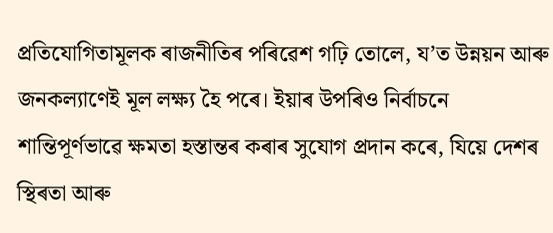প্ৰতিযোগিতামূলক ৰাজনীতিৰ পৰিৱেশ গঢ়ি তোলে, য’ত উন্নয়ন আৰু জনকল্যাণেই মূল লক্ষ্য হৈ পৰে। ইয়াৰ উপৰিও নিৰ্বাচনে শান্তিপূৰ্ণভাৱে ক্ষমতা হস্তান্তৰ কৰাৰ সুযোগ প্ৰদান কৰে, যিয়ে দেশৰ স্থিৰতা আৰু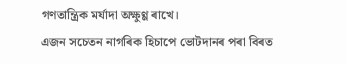গণতান্ত্ৰিক মৰ্যাদা অক্ষুণ্ণ ৰাখে।
এজন সচেতন নাগৰিক হিচাপে ভোটদানৰ পৰা বিৰত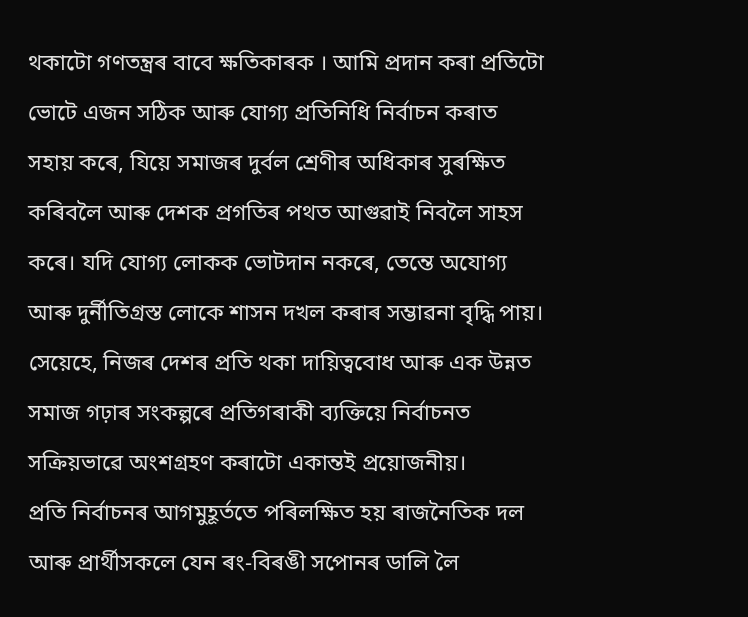থকাটো গণতন্ত্ৰৰ বাবে ক্ষতিকাৰক । আমি প্ৰদান কৰা প্ৰতিটো ভোটে এজন সঠিক আৰু যোগ্য প্ৰতিনিধি নিৰ্বাচন কৰাত সহায় কৰে, যিয়ে সমাজৰ দুৰ্বল শ্ৰেণীৰ অধিকাৰ সুৰক্ষিত কৰিবলৈ আৰু দেশক প্ৰগতিৰ পথত আগুৱাই নিবলৈ সাহস কৰে। যদি যোগ্য লোকক ভোটদান নকৰে, তেন্তে অযোগ্য আৰু দুৰ্নীতিগ্ৰস্ত লোকে শাসন দখল কৰাৰ সম্ভাৱনা বৃদ্ধি পায়। সেয়েহে, নিজৰ দেশৰ প্ৰতি থকা দায়িত্ববোধ আৰু এক উন্নত সমাজ গঢ়াৰ সংকল্পৰে প্ৰতিগৰাকী ব্যক্তিয়ে নিৰ্বাচনত সক্ৰিয়ভাৱে অংশগ্ৰহণ কৰাটো একান্তই প্ৰয়োজনীয়।
প্ৰতি নিৰ্বাচনৰ আগমুহূৰ্ততে পৰিলক্ষিত হয় ৰাজনৈতিক দল আৰু প্ৰাৰ্থীসকলে যেন ৰং-বিৰঙী সপোনৰ ডালি লৈ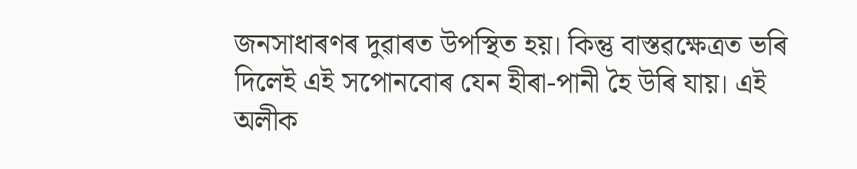জনসাধাৰণৰ দুৱাৰত উপস্থিত হয়। কিন্তু বাস্তৱক্ষেত্ৰত ভৰি দিলেই এই সপোনবোৰ যেন হীৰা-পানী হৈ উৰি যায়। এই অলীক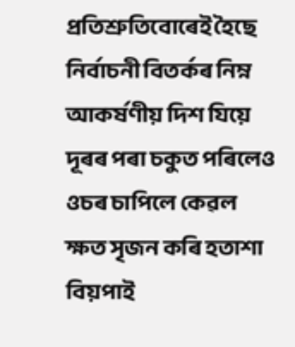প্ৰতিশ্ৰুতিবোৰেই হৈছে নিৰ্বাচনী বিতৰ্কৰ নিম্ন আকৰ্ষণীয় দিশ যিয়ে দূৰৰ পৰা চকুত পৰিলেও ওচৰ চাপিলে কেৱল ক্ষত সৃজন কৰি হতাশা বিয়পাই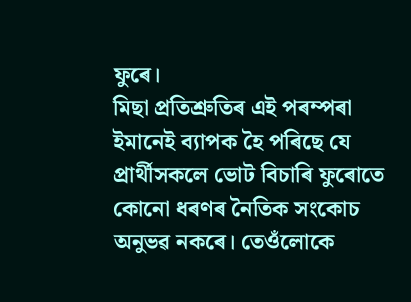ফুৰে।
মিছা প্ৰতিশ্ৰুতিৰ এই পৰম্পৰা ইমানেই ব্যাপক হৈ পৰিছে যে প্ৰাৰ্থীসকলে ভোট বিচাৰি ফুৰোতে কোনো ধৰণৰ নৈতিক সংকোচ অনুভৱ নকৰে। তেওঁলোকে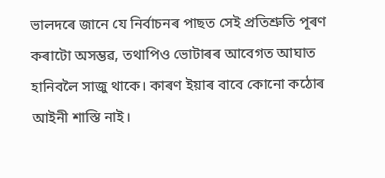ভালদৰে জানে যে নিৰ্বাচনৰ পাছত সেই প্ৰতিশ্ৰুতি পূৰণ কৰাটো অসম্ভৱ, তথাপিও ভোটাৰৰ আবেগত আঘাত হানিবলৈ সাজু থাকে। কাৰণ ইয়াৰ বাবে কোনো কঠোৰ আইনী শাস্তি নাই।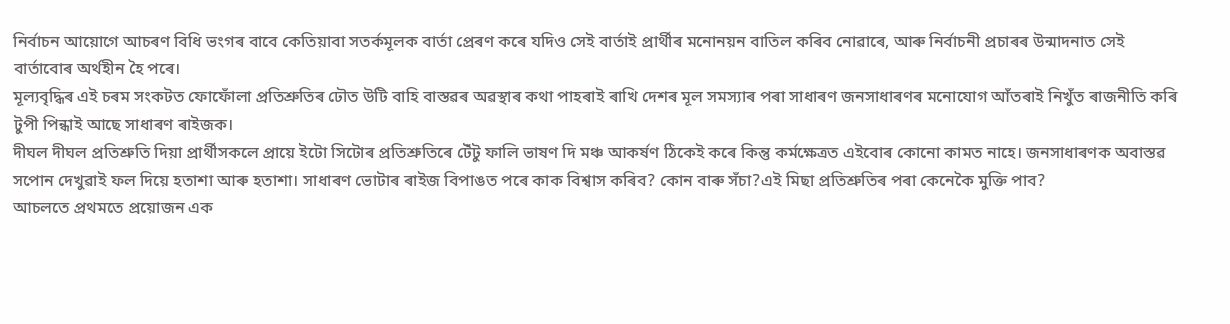নিৰ্বাচন আয়োগে আচৰণ বিধি ভংগৰ বাবে কেতিয়াবা সতৰ্কমূলক বাৰ্তা প্ৰেৰণ কৰে যদিও সেই বাৰ্তাই প্ৰাৰ্থীৰ মনোনয়ন বাতিল কৰিব নোৱাৰে, আৰু নিৰ্বাচনী প্ৰচাৰৰ উন্মাদনাত সেই বাৰ্তাবোৰ অৰ্থহীন হৈ পৰে।
মূল্যবৃদ্ধিৰ এই চৰম সংকটত ফোফোঁলা প্ৰতিশ্ৰুতিৰ ঢৌত উটি বাহি বাস্তৱৰ অৱস্থাৰ কথা পাহৰাই ৰাখি দেশৰ মূল সমস্যাৰ পৰা সাধাৰণ জনসাধাৰণৰ মনোযোগ আঁতৰাই নিখুঁত ৰাজনীতি কৰি টুপী পিন্ধাই আছে সাধাৰণ ৰাইজক।
দীঘল দীঘল প্ৰতিশ্ৰুতি দিয়া প্ৰাৰ্থীসকলে প্ৰায়ে ইটো সিটোৰ প্ৰতিশ্ৰুতিৰে টেঁটু ফালি ভাষণ দি মঞ্চ আকৰ্ষণ ঠিকেই কৰে কিন্তু কৰ্মক্ষেত্ৰত এইবোৰ কোনো কামত নাহে। জনসাধাৰণক অবাস্তৱ সপোন দেখুৱাই ফল দিয়ে হতাশা আৰু হতাশা। সাধাৰণ ভোটাৰ ৰাইজ বিপাঙত পৰে কাক বিশ্বাস কৰিব? কোন বাৰু সঁচা?এই মিছা প্ৰতিশ্ৰুতিৰ পৰা কেনেকৈ মুক্তি পাব?
আচলতে প্ৰথমতে প্ৰয়োজন এক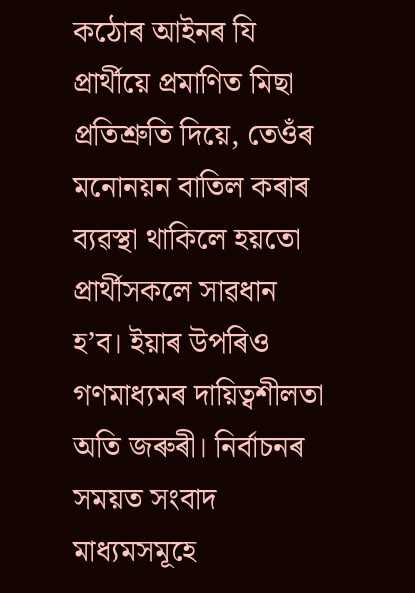কঠোৰ আইনৰ যি প্ৰাৰ্থীয়ে প্ৰমাণিত মিছা প্ৰতিশ্ৰুতি দিয়ে, তেওঁৰ মনোনয়ন বাতিল কৰাৰ ব্যৱস্থা থাকিলে হয়তো প্ৰাৰ্থীসকলে সাৱধান হ’ব। ইয়াৰ উপৰিও গণমাধ্যমৰ দায়িত্বশীলতা অতি জৰুৰী। নিৰ্বাচনৰ সময়ত সংবাদ মাধ্যমসমূহে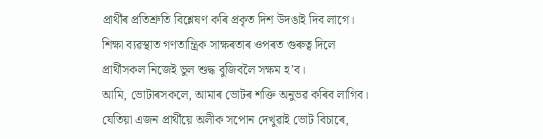প্ৰাৰ্থীৰ প্ৰতিশ্ৰুতি বিশ্লেষণ কৰি প্ৰকৃত দিশ উদঙাই দিব লাগে। শিক্ষা ব্যৱস্থাত গণতান্ত্ৰিক সাক্ষৰতাৰ ওপৰত গুৰুত্ব দিলে প্ৰাৰ্থীসকল নিজেই ভুল শুদ্ধ বুজিবলৈ সক্ষম হ’ব।
আমি, ভোটাৰসকলে, আমাৰ ভোটৰ শক্তি অনুভৱ কৰিব লাগিব। যেতিয়া এজন প্ৰাৰ্থীয়ে অলীক সপোন দেখুৱাই ভোট বিচাৰে,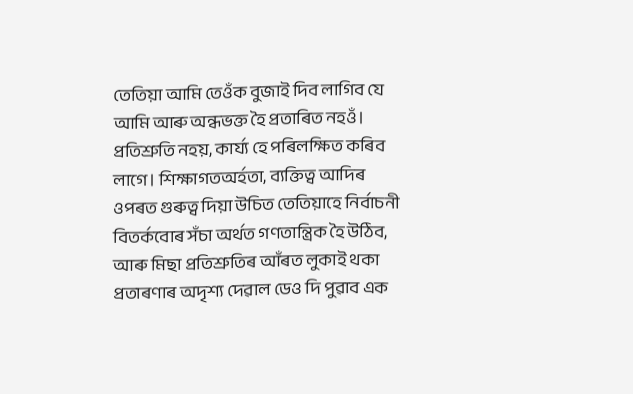তেতিয়া আমি তেওঁক বুজাই দিব লাগিব যে আমি আৰু অন্ধভক্ত হৈ প্ৰতাৰিত নহওঁ। প্ৰতিশ্ৰুতি নহয়, কাৰ্য্য হে পৰিলক্ষিত কৰিব লাগে। শিক্ষাগতঅৰ্হতা, ব্যক্তিত্ব আদিৰ ওপৰত গুৰুত্ব দিয়া উচিত তেতিয়াহে নিৰ্বাচনী বিতৰ্কবোৰ সঁচা অৰ্থত গণতান্ত্ৰিক হৈ উঠিব, আৰু মিছা প্ৰতিশ্ৰুতিৰ আঁৰত লুকাই থকা প্ৰতাৰণাৰ অদৃশ্য দেৱাল ডেও দি পুৱাব এক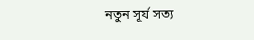নতুন সূৰ্য সত্য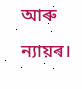আৰু ন্যায়ৰ।